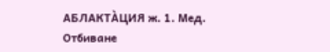АБЛАКТА̀ЦИЯ ж. 1. Мед. Отбиване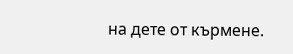на дете от кърмене.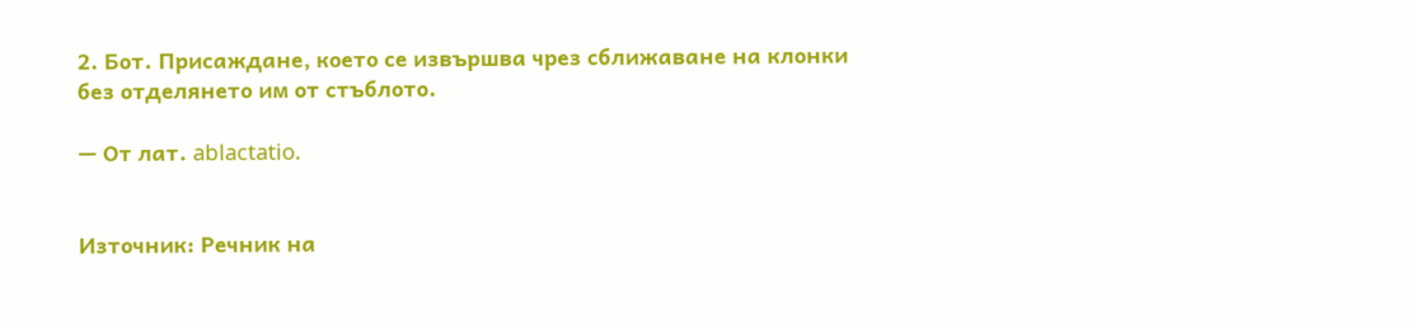2. Бот. Присаждане, което се извършва чрез сближаване на клонки без отделянето им от стъблото.

— От лат. ablactatio.


Източник: Речник на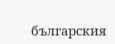българския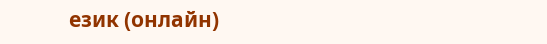език (онлайн)